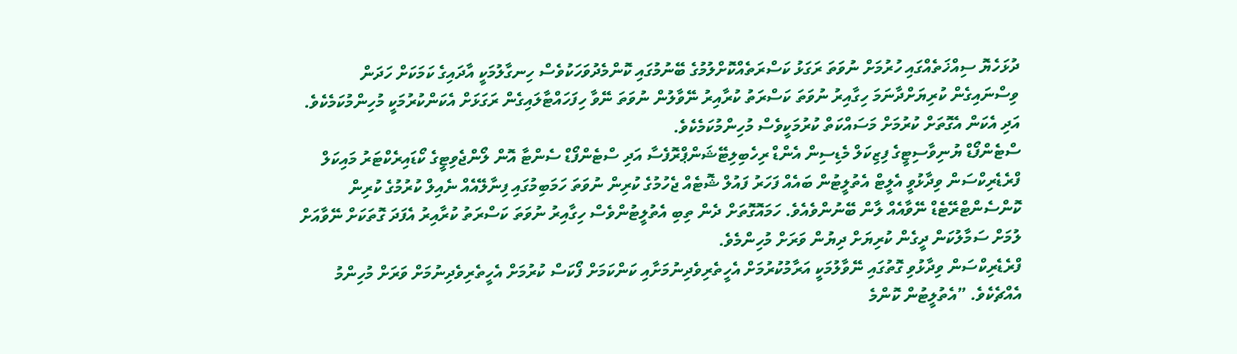ދުޅަހެޔޮ ސިއްޚަތެއްގައި ހުރުމަށް ނުވަތަ ރަގަޅު ކަސްރަތެއްކޮށްލުމުގެ ބޭނުމުގައި ކޮންމެދުވަހަކުވެސް ހިނގާލުމަކީ އާދައިގެ ކަމަކަށް ހަދަން ވިސްނައިގެން ކުރިޔަށްދާނަމަ ހިގާއިރު ނުވަތަ ކަސްރަތު ކުރާއިރު ނޭވާލުން ނުވަތަ ނޭވާ ހިފަހައްޓާލައިގެން ރަގަޅަށް އެކަންކުރުމަކީ މުހިންމުކަމެކެވެ. އަދި އެކަން އެގޮތަށް ކުރުމަށް މަސައްކަތް ކުރުމަކީވެސް މުހިންމުކަމެކެވެ.
ސްޓެންފޯޑް ޔުނިވާސިޓީގެ ފިޒިކަލް މެޑިސިން އެންޑް ރިހެބިލިޓޭޝަންޕްރޮފެސާ އަދި ސްޓެންފޯޑް ސެންޓާ އޮން ލޯންޖެވިޓީގެ ކޯޑައިރެކްޓަރު މައިކަލް ފްރެޑެރިކްސަން ވިދާޅުވީ އެލީޓް އެތުލީޓުން ބައެއް ފަހަރު ފައުލް ޝޮޓެއް ޖެހުމުގެ ކުރިން ނުވަތަ ހަމަބިމުގައި ފިނާލޭއެއް ނެއިލް ކުރުމުގެ ކުރިން ކޮންސެންޓްރޭޓެޑް ނޭވާއެއް ލާން ބޭނުންވެއެވެ. ހަމައޮގޮތަށް ދެން ތިބި އެތުލީޓުންވެސް ހިގާއިރު ނުވަތަ ކަސްރަތު ކުރާއިރު އެފަދަ ގޮތަކަށް ނޭވާއަށް ލުމަށް ސަމާލުކަން ދީގެން ކުރިޔަށް ދިޔުން ވަރަށް މުހިންމެވެ.
ފްރެޑެރިކްސަން ވިދާޅުވި ގޮތުގައި ނޭވާލުމަކީ އަރާމުކުރުމަށް އެހީތެރިވެދިނުމަށާއި ކަންކަމަށް ފޯކަސް ކުރުމަށް އެހީތެރިވެދިނުމަށް ވަރަށް މުހިންމު އެއްޗެކެވެ. ”އެތުލީޓުން ކޮންމެ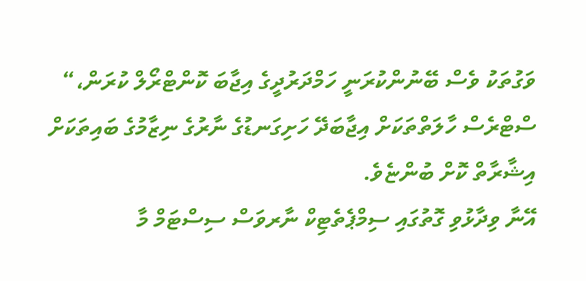ވަގުތަކު ވެސް ބޭނުންކުރަނީ ހަމްދަރުދީގެ އިޖާބަ ކޮންޓްރޯލް ކުރަން،“ ސްޓްރެސް ހާލަތްތަކަށް އިޖާބަދޭ ހަށިގަނޑުގެ ނާރުގެ ނިޒާމުގެ ބައިތަކަށް އިޝާރާތް ކޮށް ބުންޏެވެ.
އޭނާ ވިދާޅުވި ގޮތުގައި ސިމްޕެތެޓިކް ނާރވަސް ސިސްޓަމް މާ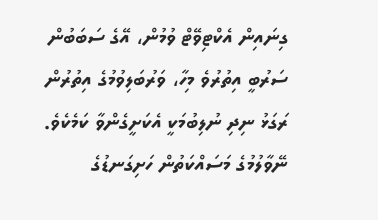ގިނައިން އެކްޓިވޭޓް ވުމުން، އޭގެ ސަބަބުން ސަރުބީ އިތުރުވެ މިހާ، ވަރުބަލިވުމުގެ އިތުރުން ރަގަޅު ނިދި ނުލިބުމަކީ އެކަށީގެންވާ ކަމެކެވެ.
ނޭވާލުމުގެ މަސައްކަތުން ހަށިގަނޑުގެ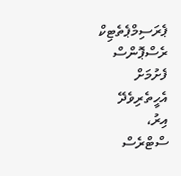ޕެރަސިމްޕެތެޓިކް ރެސްޕޮންސް ފެށުމަށް އެހީތެރިވެދޭ އިރު، ސްޓްރެސް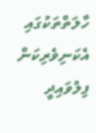ހާލަތްތަކުގައި އެކަނިވެރިކަން ފިލުވައިދީ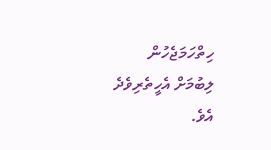ހިތްހަމަޖެހުން ލިބުމަށް އެހީތެރިވެދެ އެވެ.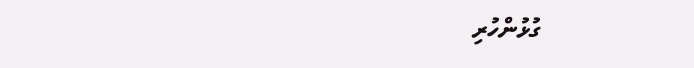ގުޅުންހުރި